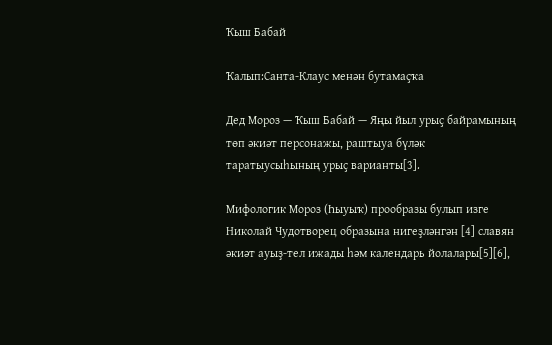Ҡыш Бабай

Ҡалып:Санта-Клаус менән бутамаҫҡа

Дед Мороз — Ҡыш Бабай — Яңы йыл урыҫ байрамының төп әкиәт персонажы, раштыуа бүләк таратыусыһының урыҫ варианты[3].

Мифологик Мороз (Һыуыҡ) прообразы булып изге Николай Чудотворец образына нигеҙләнгән [4] славян әкиәт ауыҙ-тел ижады һәм календарь йолалары[5][6],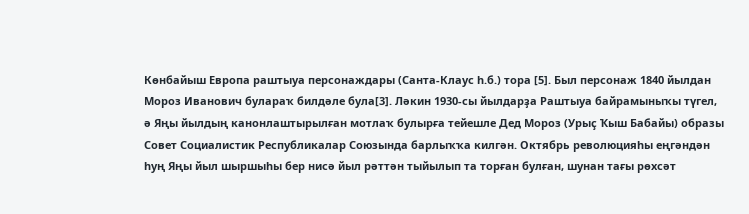Көнбайыш Европа раштыуа персонаждары (Санта-Клаус һ.б.) тора [5]. Был персонаж 1840 йылдан Мороз Иванович булараҡ билдәле була[3]. Ләкин 1930-сы йылдарҙа Раштыуа байрамыныҡы түгел, ә Яңы йылдың канонлаштырылған мотлаҡ булырға тейешле Дед Мороз (Урыҫ Ҡыш Бабайы) образы Совет Социалистик Республикалар Союзында барлыҡҡа килгән. Октябрь революцияһы еңгәндән һуң Яңы йыл шыршыһы бер нисә йыл рәттән тыйылып та торған булған, шунан тағы рөхсәт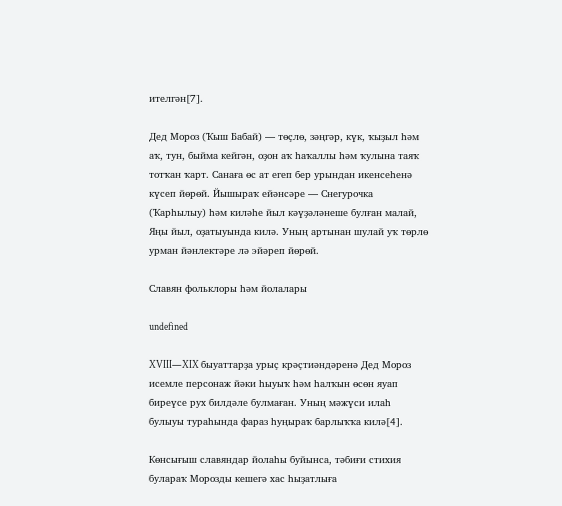ителгән[7].

Дед Мороз (Ҡыш Бабай) — төҫлө, зәңгәр, күк, ҡыҙыл һәм аҡ, тун, быйма кейгән, оҙон аҡ һаҡаллы һәм ҡулына таяҡ тотҡан ҡарт. Санаға өс ат егеп бер урындан икенсеһенә күсеп йөрөй. Йышыраҡ ейәнсәре — Снегурочка (Ҡарһылыу) һәм киләһе йыл кәүҙәләнеше булған малай, Яңы йыл, оҙатыуында килә. Уның артынан шулай уҡ төрлө урман йәнлектәре лә эйәреп йөрөй.

Славян фольклоры һәм йолалары

undefined

XVIII—XIX быуаттарҙа урыҫ крәҫтиәндәренә Дед Мороз исемле персонаж йәки һыуыҡ һәм һалҡын өсөн яуап биреүсе рух билдәле булмаған. Уның мәжүси илаһ булыуы тураһында фараз һуңыраҡ барлыҡҡа килә[4].

Көнсығыш славяндар йолаһы буйынса, тәбиғи стихия булараҡ Морозды кешегә хас һыҙатлыға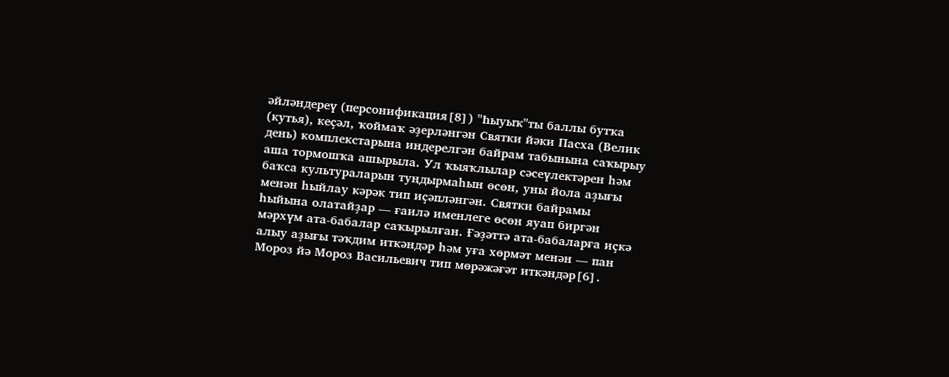әйләндереү (персонификация[8]) "Һыуыҡ"ты баллы бутҡа (кутья), кеҫәл, ҡоймаҡ әҙерләнгән Святки йәки Пасха (Велик день) комплекстарына индерелгән байрам табынына саҡырыу аша тормошҡа ашырыла. Ул ҡыяҡлылар сәсеүлектәрен һәм баҡса культураларын туңдырмаһын өсөн, уны йола аҙығы менән һыйлау кәрәк тип иҫәпләнгән. Святки байрамы һыйына олатайҙар — ғаилә именлеге өсөн яуап биргән мәрхүм ата-бабалар саҡырылған. Ғәҙәттә ата-бабаларға иҫкә алыу аҙығы тәҡдим иткәндәр һәм уға хөрмәт менән — пан Мороз йә Мороз Васильевич тип мөрәжәғәт иткәндәр[6].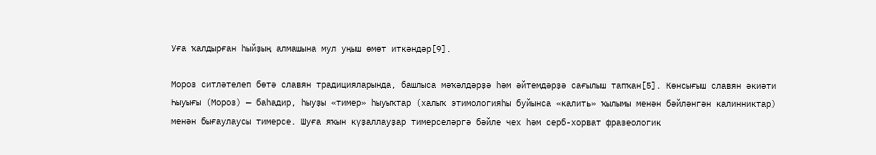Уға ҡалдырған һыйҙың алмашына мул уңыш өмөт иткәндәр[9].

Мороз ситләтелеп бөтә славян традицияларында, башлыса мәҡәлдәрҙә һәм әйтемдәрҙә сағылыш тапҡан[5]. Көнсығыш славян әкиәти Һыуығы (Мороз) — баһадир, һыуҙы «тимер» һыуыҡтар (халыҡ этимологияһы буйынса «калить» ҡылымы менән бәйләнгән калинниктар) менән бығаулаусы тимерсе. Шуға яҡын күҙаллауҙар тимерселәргә бәйле чех һәм серб-хорват фразеологик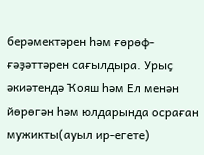берәмектәрен һәм ғөрөф-ғәҙәттәрен сағылдыра. Урыҫ әкиәтендә Ҡояш һәм Ел менән йөрөгән һәм юлдарында осраған мужикты(ауыл ир-егете)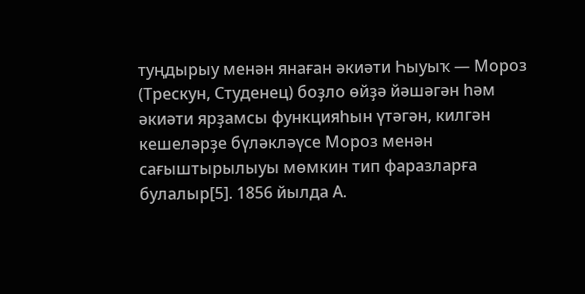туңдырыу менән янаған әкиәти Һыуыҡ — Мороз (Трескун, Студенец) боҙло өйҙә йәшәгән һәм әкиәти ярҙамсы функцияһын үтәгән, килгән кешеләрҙе бүләкләүсе Мороз менән сағыштырылыуы мөмкин тип фаразларға булалыр[5]. 1856 йылда А.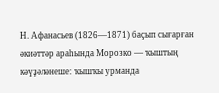Н. Афанасьев (1826—1871) баҫып сығарған әкиәттәр араһында Морозко — ҡыштың кәүҙәләнеше: ҡышҡы урманда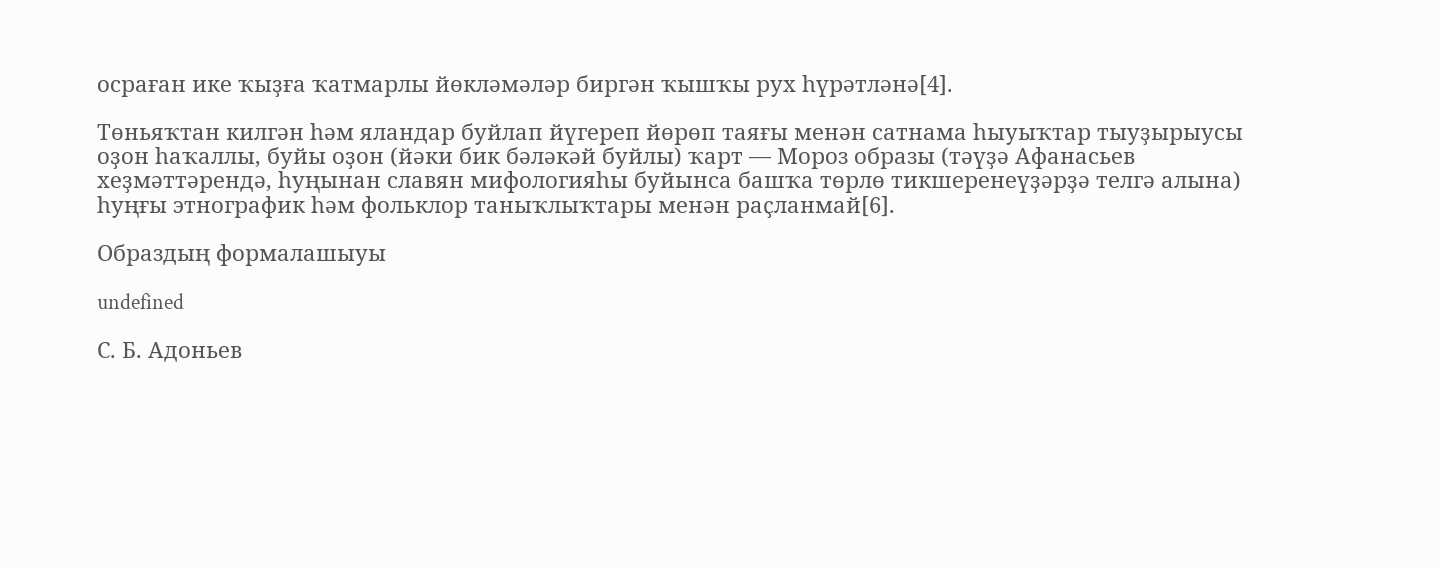осраған ике ҡыҙға ҡатмарлы йөкләмәләр биргән ҡышҡы рух һүрәтләнә[4].

Төньяҡтан килгән һәм яландар буйлап йүгереп йөрөп таяғы менән сатнама һыуыҡтар тыуҙырыусы оҙон һаҡаллы, буйы оҙон (йәки бик бәләкәй буйлы) ҡарт — Мороз образы (тәүҙә Афанасьев хеҙмәттәрендә, һуңынан славян мифологияһы буйынса башҡа төрлө тикшеренеүҙәрҙә телгә алына) һуңғы этнографик һәм фольклор таныҡлыҡтары менән раҫланмай[6].

Образдың формалашыуы

undefined

С. Б. Адоньев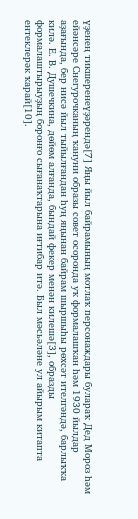үҙенең тикшеренеүҙәрендә[7] Яңы йыл байрамының мотлаҡ персонаждары булараҡ Дед Мороз һәм ейәнсәре Снегурочканың ҡануни образы совет осоронда уҡ формалашҡан һәм 1930 йылдар аҙағында, бер нисә йыл тыйылғандан һуң яңынан байрам шыршыһы рөхсәт ителгәндә, барлыҡҡа килә. Е. В. Душечкина, дөйөм алғанда, бындай фекер менән килешә[3], образды формалаштырыуҙың боронғо сығанаҡтарына иғтибар итә. Был мәсьәләне ул айырым китапта ентеклерәк ҡарай[10].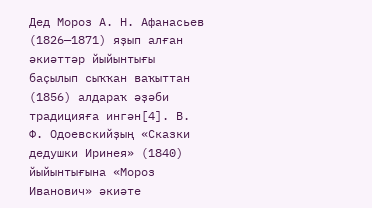Дед Мороз А. Н. Афанасьев (1826—1871) яҙып алған әкиәттәр йыйынтығы баҫылып сыҡҡан ваҡыттан (1856) алдараҡ әҙәби традицияға ингән[4]. В. Ф. Одоевскийҙың «Сказки дедушки Иринея» (1840) йыйынтығына «Мороз Иванович» әкиәте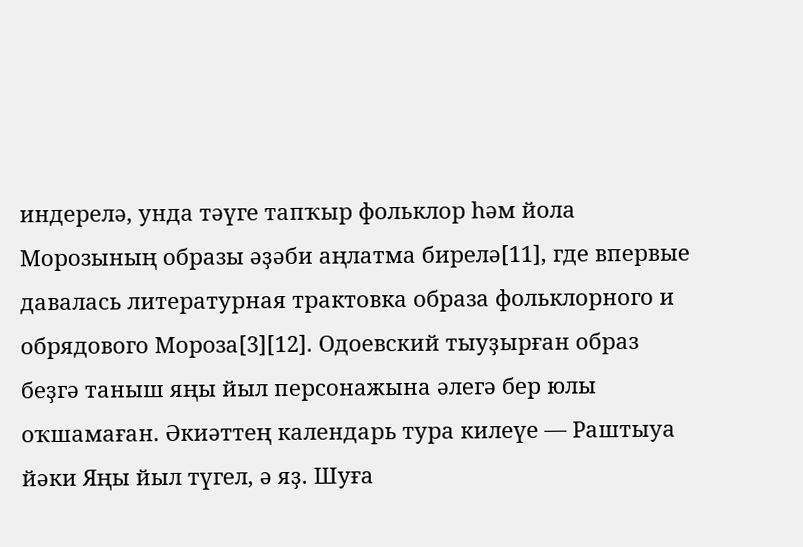индерелә, унда тәүге тапҡыр фольклор һәм йола Морозының образы әҙәби аңлатма бирелә[11], где впервые давалась литературная трактовка образа фольклорного и обрядового Мороза[3][12]. Одоевский тыуҙырған образ беҙгә таныш яңы йыл персонажына әлегә бер юлы оҡшамаған. Әкиәттең календарь тура килеүе — Раштыуа йәки Яңы йыл түгел, ә яҙ. Шуға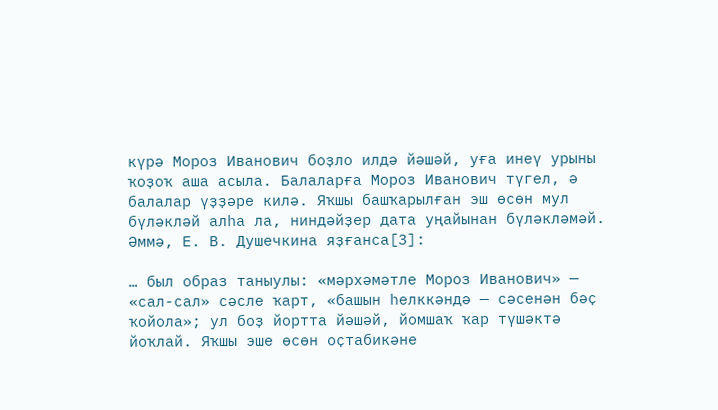күрә Мороз Иванович боҙло илдә йәшәй, уға инеү урыны ҡоҙоҡ аша асыла. Балаларға Мороз Иванович түгел, ә балалар үҙҙәре килә. Яҡшы башҡарылған эш өсөн мул бүләкләй алһа ла, ниндәйҙер дата уңайынан бүләкләмәй. Әммә, Е. В. Душечкина яҙғанса[3]:

… был образ таныулы: «мәрхәмәтле Мороз Иванович» — «сал-сал» сәсле ҡарт, «башын һелккәндә — сәсенән бәҫ ҡойола»; ул боҙ йортта йәшәй, йомшаҡ ҡар түшәктә йоҡлай. Яҡшы эше өсөн оҫтабикәне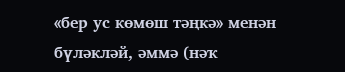«бер ус көмөш тәңкә» менән бүләкләй, әммә (нәҡ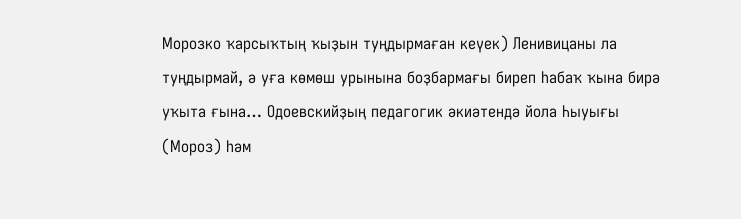Морозко ҡарсыҡтың ҡыҙын туңдырмаған кеүек) Ленивицаны ла туңдырмай, ә уға көмөш урынына боҙбармағы биреп һабаҡ ҡына бирә уҡыта ғына… Одоевскийҙың педагогик әкиәтендә йола Һыуығы (Мороз) һәм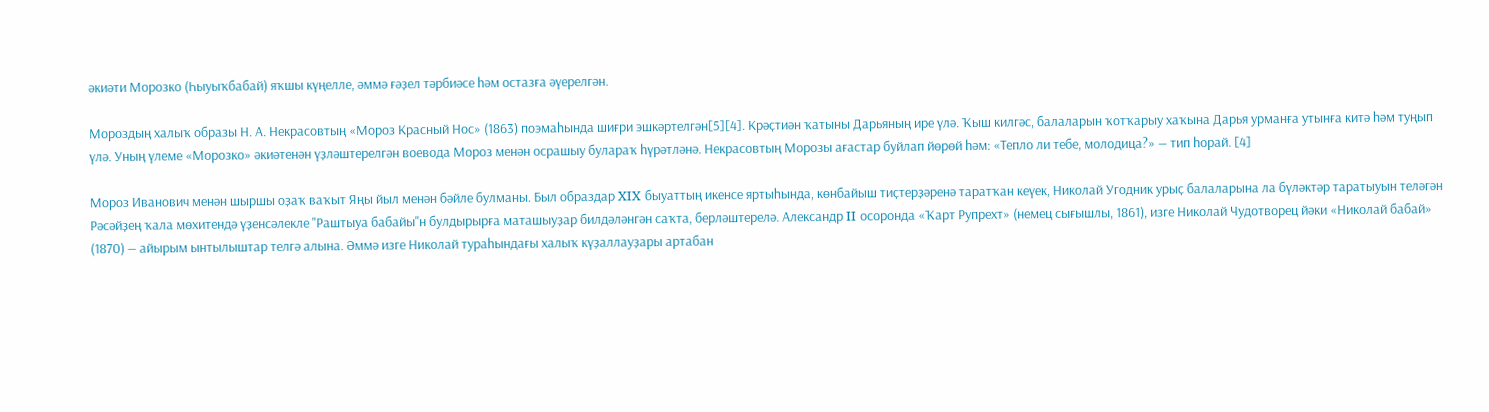әкиәти Морозко (Һыуыҡбабай) яҡшы күңелле, әммә ғәҙел тәрбиәсе һәм остазға әүерелгән.

Мороздың халыҡ образы Н. А. Некрасовтың «Мороз Красный Нос» (1863) поэмаһында шиғри эшкәртелгән[5][4]. Крәҫтиән ҡатыны Дарьяның ире үлә. Ҡыш килгәс, балаларын ҡотҡарыу хаҡына Дарья урманға утынға китә һәм туңып үлә. Уның үлеме «Морозко» әкиәтенән үҙләштерелгән воевода Мороз менән осрашыу булараҡ һүрәтләнә. Некрасовтың Морозы ағастар буйлап йөрөй һәм: «Тепло ли тебе, молодица?» — тип һорай. [4]

Мороз Иванович менән шыршы оҙаҡ ваҡыт Яңы йыл менән бәйле булманы. Был образдар XIX быуаттың икенсе яртыһында, көнбайыш тиҫтерҙәренә таратҡан кеүек, Николай Угодник урыҫ балаларына ла бүләктәр таратыуын теләгән Рәсәйҙең ҡала мөхитендә үҙенсәлекле "Раштыуа бабайы"н булдырырға маташыуҙар билдәләнгән саҡта, берләштерелә. Александр II осоронда «Ҡарт Рупрехт» (немец сығышлы, 1861), изге Николай Чудотворец йәки «Николай бабай» (1870) — айырым ынтылыштар телгә алына. Әммә изге Николай тураһындағы халыҡ күҙаллауҙары артабан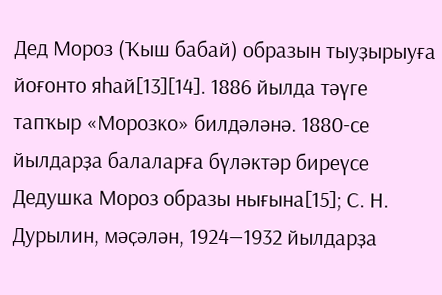Дед Мороз (Ҡыш бабай) образын тыуҙырыуға йоғонто яһай[13][14]. 1886 йылда тәүге тапҡыр «Морозко» билдәләнә. 1880-се йылдарҙа балаларға бүләктәр биреүсе Дедушка Мороз образы нығына[15]; С. Н. Дурылин, мәҫәлән, 1924—1932 йылдарҙа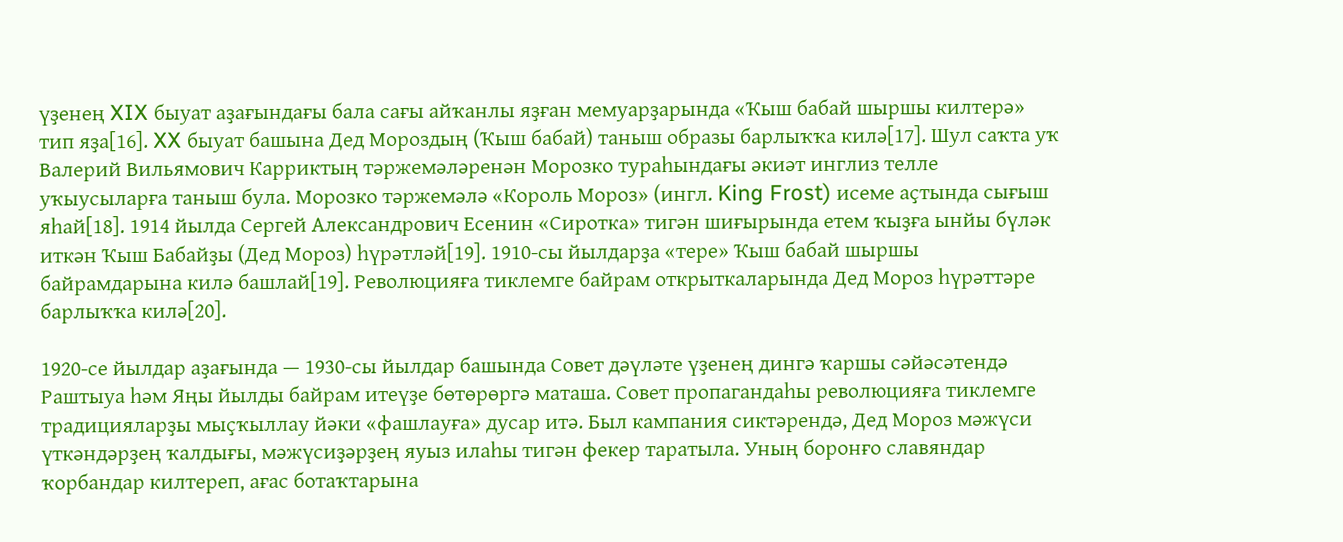үҙенең XIX быуат аҙағындағы бала сағы айҡанлы яҙған мемуарҙарында «Ҡыш бабай шыршы килтерә» тип яҙа[16]. XX быуат башына Дед Мороздың (Ҡыш бабай) таныш образы барлыҡҡа килә[17]. Шул саҡта уҡ Валерий Вильямович Карриктың тәржемәләренән Морозко тураһындағы әкиәт инглиз телле уҡыусыларға таныш була. Морозко тәржемәлә «Король Мороз» (ингл. King Frost) исеме аҫтында сығыш яһай[18]. 1914 йылда Сергей Александрович Есенин «Сиротка» тигән шиғырында етем ҡыҙға ынйы бүләк иткән Ҡыш Бабайҙы (Дед Мороз) һүрәтләй[19]. 1910-сы йылдарҙа «тере» Ҡыш бабай шыршы байрамдарына килә башлай[19]. Революцияға тиклемге байрам открыткаларында Дед Мороз һүрәттәре барлыҡҡа килә[20].

1920-се йылдар аҙағында — 1930-сы йылдар башында Совет дәүләте үҙенең дингә ҡаршы сәйәсәтендә Раштыуа һәм Яңы йылды байрам итеүҙе бөтөрөргә маташа. Совет пропагандаһы революцияға тиклемге традицияларҙы мыҫҡыллау йәки «фашлауға» дусар итә. Был кампания сиктәрендә, Дед Мороз мәжүси үткәндәрҙең ҡалдығы, мәжүсиҙәрҙең яуыз илаһы тигән фекер таратыла. Уның боронғо славяндар ҡорбандар килтереп, ағас ботаҡтарына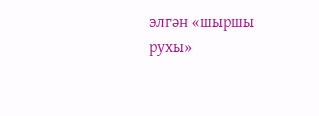элгән «шыршы рухы»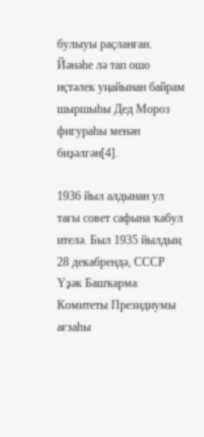булыуы раҫланған. Йәнәһе лә тап ошо иҫтәлек уңайынан байрам шыршыһы Дед Мороз фигураһы менән биҙәлгән[4].

1936 йыл алдынан ул тағы совет сафына ҡабул ителә. Был 1935 йылдың 28 декабрендә, СССР Үҙәк Башҡарма Комитеты Президиумы ағзаһы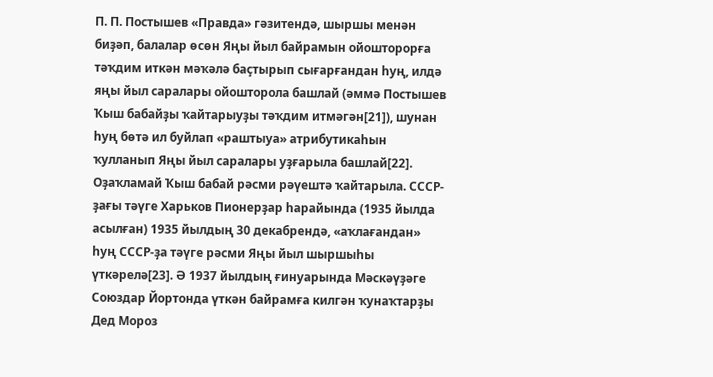П. П. Постышев «Правда» гәзитендә, шыршы менән биҙәп, балалар өсөн Яңы йыл байрамын ойошторорға тәҡдим иткән мәҡәлә баҫтырып сығарғандан һуң, илдә яңы йыл саралары ойошторола башлай (әммә Постышев Ҡыш бабайҙы ҡайтарыуҙы тәҡдим итмәгән[21]), шунан һуң бөтә ил буйлап «раштыуа» атрибутикаһын ҡулланып Яңы йыл саралары уҙғарыла башлай[22]. Оҙаҡламай Ҡыш бабай рәсми рәүештә ҡайтарыла. СССР-ҙағы тәүге Харьков Пионерҙар һарайында (1935 йылда асылған) 1935 йылдың 30 декабрендә, «аҡлағандан» һуң СССР-ҙа тәүге рәсми Яңы йыл шыршыһы үткәрелә[23]. Ә 1937 йылдың ғинуарында Мәскәүҙәге Союздар Йортонда үткән байрамға килгән ҡунаҡтарҙы Дед Мороз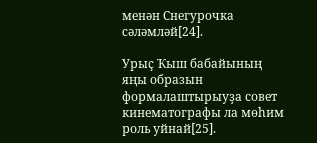менән Снегурочка сәләмләй[24].

Урыҫ Ҡыш бабайының яңы образын формалаштырыуҙа совет кинематографы ла мөһим роль уйнай[25].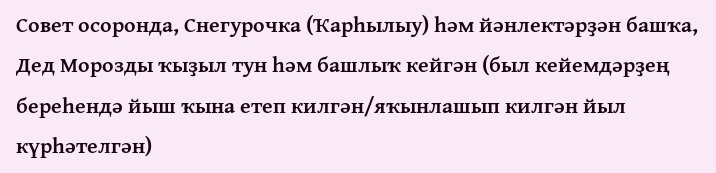Совет осоронда, Снегурочка (Ҡарһылыу) һәм йәнлектәрҙән башҡа, Дед Морозды ҡыҙыл тун һәм башлыҡ кейгән (был кейемдәрҙең береһендә йыш ҡына етеп килгән/яҡынлашып килгән йыл күрһәтелгән)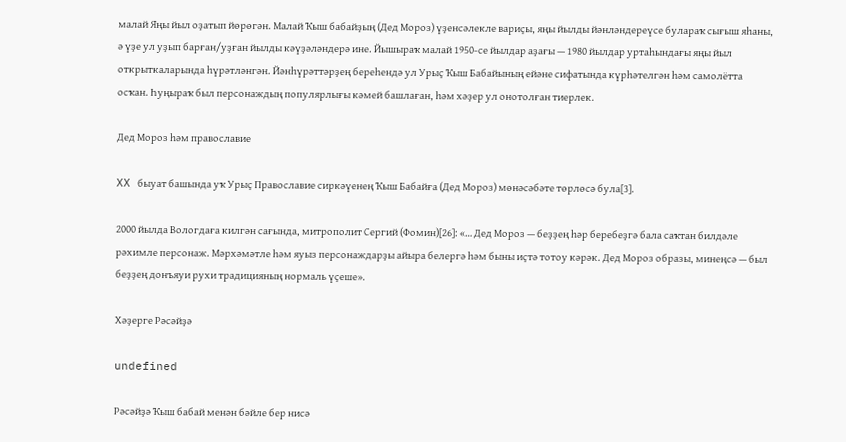малай Яңы йыл оҙатып йөрөгән. Малай Ҡыш бабайҙың (Дед Мороз) үҙенсәлекле вариҫы, яңы йылды йәнләндереүсе булараҡ сығыш яһаны, ә үҙе ул уҙып барған/уҙған йылды кәүҙәләндерә ине. Йышыраҡ малай 1950-се йылдар аҙағы — 1980 йылдар уртаһындағы яңы йыл открыткаларында һүрәтләнгән. Йәнһүрәттәрҙең береһендә ул Урыҫ Ҡыш Бабайының ейәне сифатында күрһәтелгән һәм самолётта осҡан. Һуңыраҡ был персонаждың популярлығы кәмей башлаған, һәм хәҙер ул онотолған тиерлек.

Дед Мороз һәм православие

XX быуат башында уҡ Урыҫ Православие сиркәүенең Ҡыш Бабайға (Дед Мороз) мөнәсәбәте төрлөсә була[3].

2000 йылда Вологдаға килгән сағында, митрополит Сергий (Фомин)[26]: «… Дед Мороз — беҙҙең һәр беребеҙгә бала саҡтан билдәле рәхимле персонаж. Мәрхәмәтле һәм яуыз персонаждарҙы айыра белергә һәм быны иҫтә тотоу кәрәк. Дед Мороз образы, минеңсә — был беҙҙең донъяуи рухи традицияның нормаль үҫеше».

Хәҙерге Рәсәйҙә

undefined

Рәсәйҙә Ҡыш бабай менән бәйле бер нисә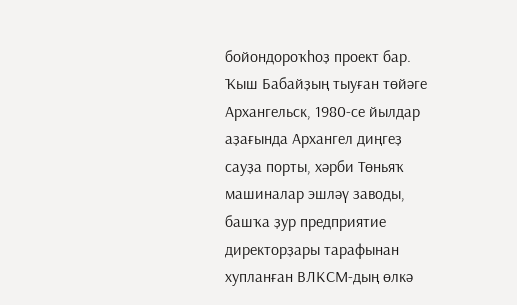бойондороҡһоҙ проект бар. Ҡыш Бабайҙың тыуған төйәге Архангельск, 1980-се йылдар аҙағында Архангел диңгеҙ сауҙа порты, хәрби Төньяҡ машиналар эшләү заводы, башҡа ҙур предприятие директорҙары тарафынан хупланған ВЛКСМ-дың өлкә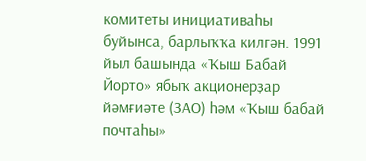комитеты инициативаһы буйынса, барлыҡҡа килгән. 1991 йыл башында «Ҡыш Бабай Йорто» ябыҡ акционерҙар йәмғиәте (ЗАО) һәм «Ҡыш бабай почтаһы»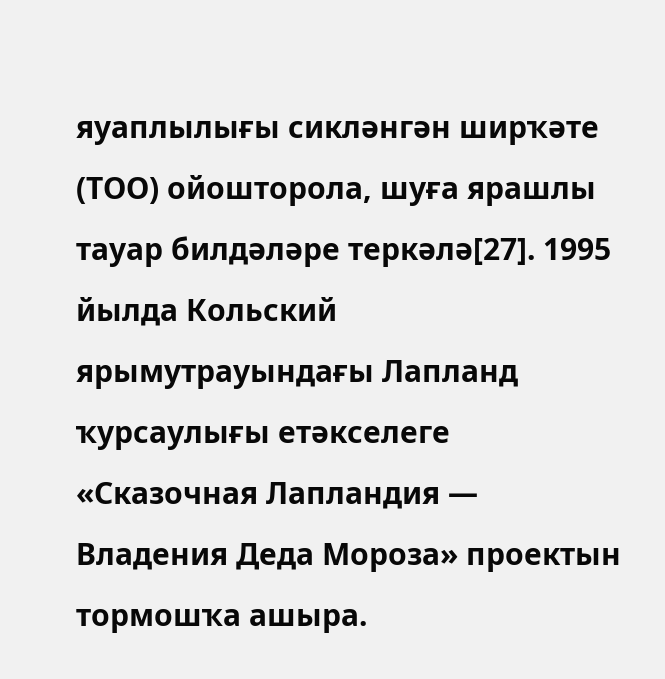яуаплылығы сикләнгән ширҡәте (ТОО) ойошторола, шуға ярашлы тауар билдәләре теркәлә[27]. 1995 йылда Кольский ярымутрауындағы Лапланд ҡурсаулығы етәкселеге «Сказочная Лапландия — Владения Деда Мороза» проектын тормошҡа ашыра.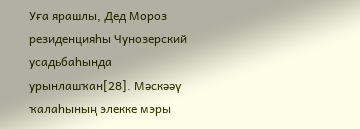Уға ярашлы, Дед Мороз резиденцияһы Чунозерский усадьбаһында урынлашҡан[28]. Мәскәәү ҡалаһының элекке мэры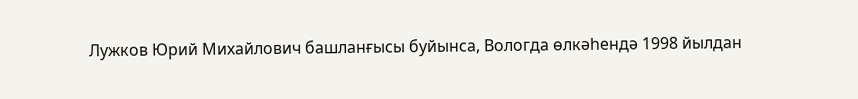Лужков Юрий Михайлович башланғысы буйынса, Вологда өлкәһендә 1998 йылдан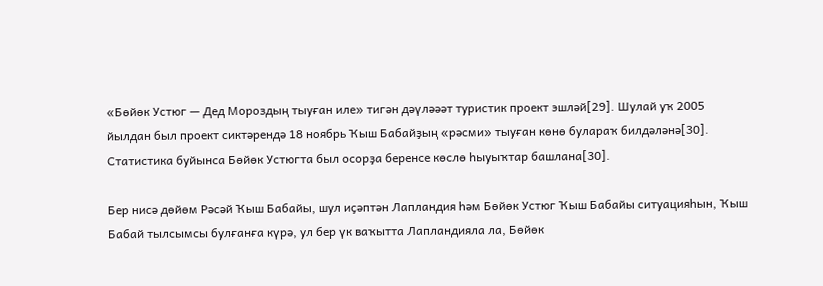«Бөйөк Устюг — Дед Мороздың тыуған иле» тигән дәүләәәт туристик проект эшләй[29]. Шулай уҡ 2005 йылдан был проект сиктәрендә 18 ноябрь Ҡыш Бабайҙың «рәсми» тыуған көнө булараҡ билдәләнә[30]. Статистика буйынса Бөйөк Устюгта был осорҙа беренсе көслө һыуыҡтар башлана[30].

Бер нисә дөйөм Рәсәй Ҡыш Бабайы, шул иҫәптән Лапландия һәм Бөйөк Устюг Ҡыш Бабайы ситуацияһын, Ҡыш Бабай тылсымсы булғанға күрә, ул бер үк ваҡытта Лапландияла ла, Бөйөк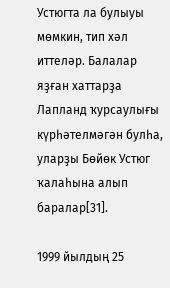Устюгта ла булыуы мөмкин, тип хәл иттеләр. Балалар яҙған хаттарҙа Лапланд ҡурсаулығы күрһәтелмәгән булһа, уларҙы Бөйөк Устюг ҡалаһына алып баралар[31].

1999 йылдың 25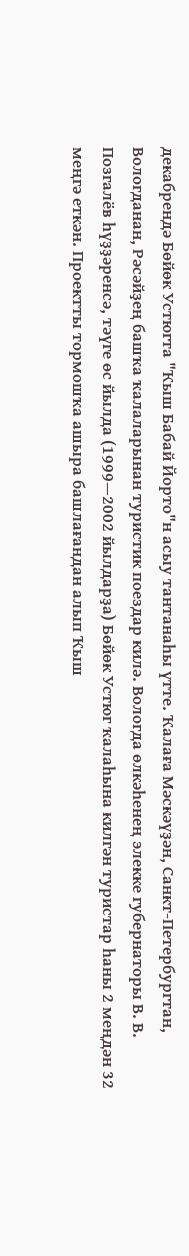декабрендә Бөйөк Устюгта "Ҡыш Бабай Йорто"н асыу тантанаһы үтте. Ҡалаға Мәскәүҙән, Санкт-Петербургтан, Вологданан, Рәсәйҙең башҡа ҡалаларынан туристик поездар килә. Вологда өлкәһенең элекке губернаторы В. В. Позгалёв һүҙҙәренсә, тәүге өс йылда (1999—2002 йылдарҙа) Бөйөк Устюг ҡалаһына килгән туристар һаны 2 меңдән 32 меңгә еткән. Проектты тормошҡа ашыра башлағандан алып Ҡыш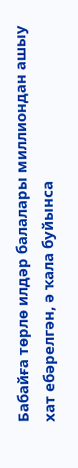Бабайға төрлө илдәр балалары миллиондан ашыу хат ебәрелгән, ә ҡала буйынса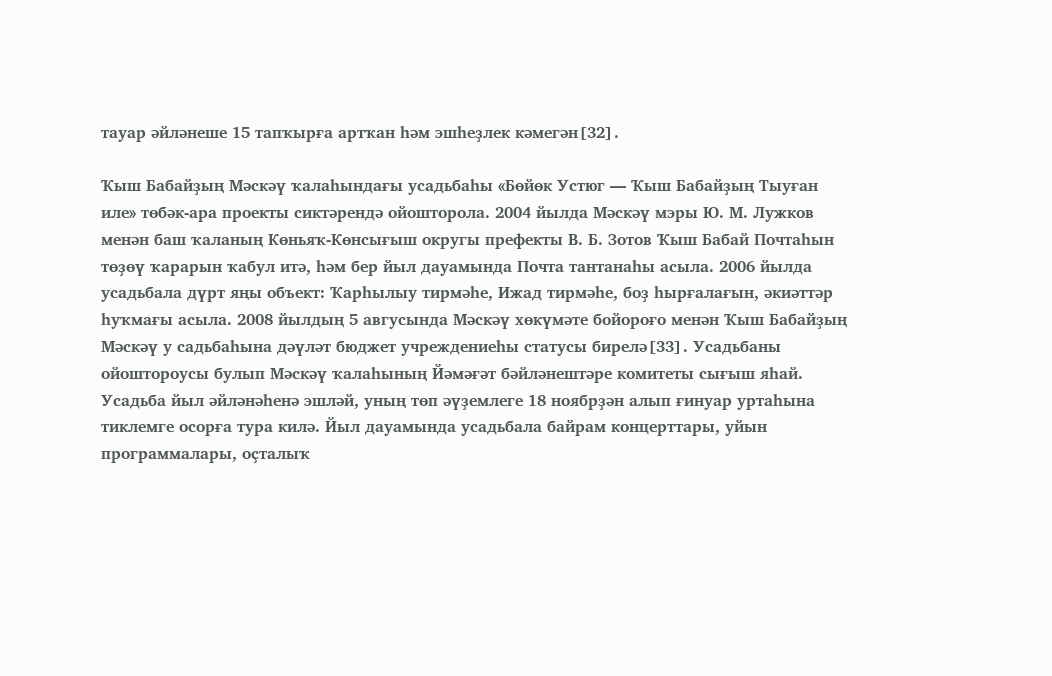тауар әйләнеше 15 тапҡырға артҡан һәм эшһеҙлек кәмегән[32].

Ҡыш Бабайҙың Мәскәү ҡалаһындағы усадьбаһы «Бөйөк Устюг — Ҡыш Бабайҙың Тыуған иле» төбәк-ара проекты сиктәрендә ойошторола. 2004 йылда Мәскәү мэры Ю. М. Лужков менән баш ҡаланың Көньяҡ-Көнсығыш округы префекты В. Б. Зотов Ҡыш Бабай Почтаһын төҙөү ҡарарын ҡабул итә, һәм бер йыл дауамында Почта тантанаһы асыла. 2006 йылда усадьбала дүрт яңы объект: Ҡарһылыу тирмәһе, Ижад тирмәһе, боҙ һырғалағын, әкиәттәр һуҡмағы асыла. 2008 йылдың 5 авгусында Мәскәү хөкүмәте бойороғо менән Ҡыш Бабайҙың Мәскәү у садьбаһына дәүләт бюджет учреждениеһы статусы бирелә[33]. Усадьбаны ойоштороусы булып Мәскәү ҡалаһының Йәмәғәт бәйләнештәре комитеты сығыш яһай. Усадьба йыл әйләнәһенә эшләй, уның төп әүҙемлеге 18 ноябрҙән алып ғинуар уртаһына тиклемге осорға тура килә. Йыл дауамында усадьбала байрам концерттары, уйын программалары, оҫталыҡ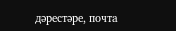дәрестәре, почта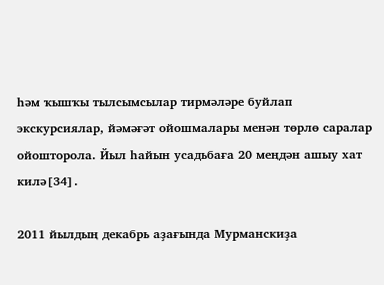һәм ҡышҡы тылсымсылар тирмәләре буйлап экскурсиялар, йәмәғәт ойошмалары менән төрлө саралар ойошторола. Йыл һайын усадьбаға 20 меңдән ашыу хат килә[34].

2011 йылдың декабрь аҙағында Мурманскиҙа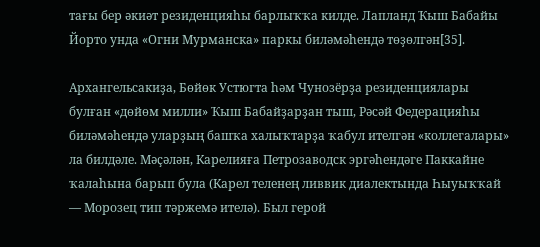тағы бер әкиәт резиденцияһы барлыҡҡа килде. Лапланд Ҡыш Бабайы Йорто унда «Огни Мурманска» паркы биләмәһендә төҙөлгән[35].

Архангельсакиҙа, Бөйөк Устюгта һәм Чунозёрҙа резиденциялары булған «дөйөм милли» Ҡыш Бабайҙарҙан тыш, Рәсәй Федерацияһы биләмәһендә уларҙың башҡа халыҡтарҙа ҡабул ителгән «коллегалары» ла билдәле. Мәҫәлән, Карелияға Петрозаводск эргәһендәге Паккайне ҡалаһына барып була (Карел теленең ливвик диалектында Һыуыҡҡай — Морозец тип тәржемә ителә). Был герой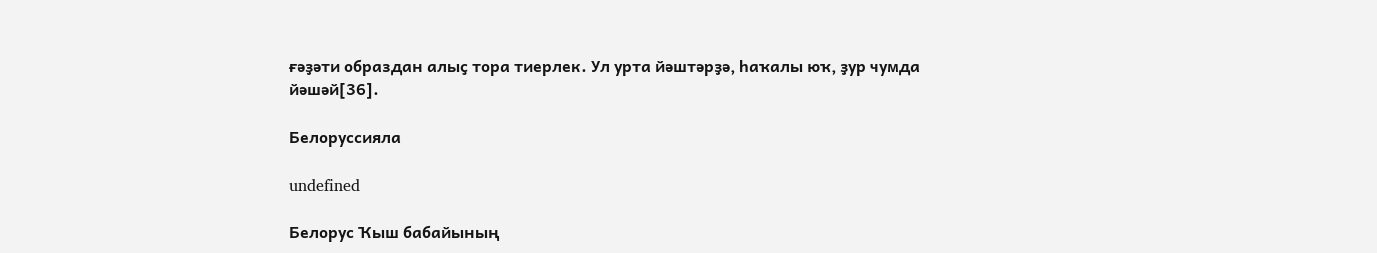ғәҙәти образдан алыҫ тора тиерлек. Ул урта йәштәрҙә, һаҡалы юҡ, ҙур чумда йәшәй[36].

Белоруссияла

undefined

Белорус Ҡыш бабайының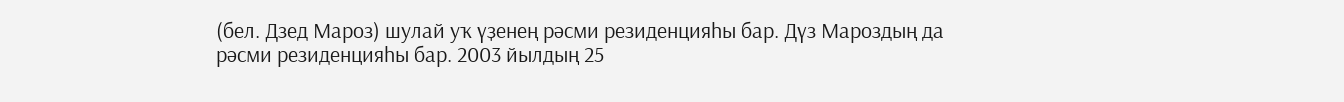(бел. Дзед Мароз) шулай уҡ үҙенең рәсми резиденцияһы бар. Дүз Мароздың да рәсми резиденцияһы бар. 2003 йылдың 25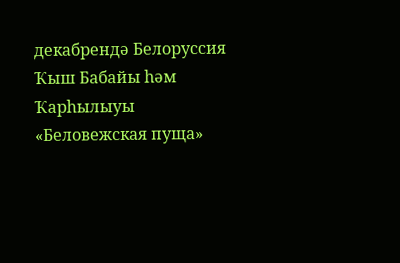декабрендә Белоруссия Ҡыш Бабайы һәм Ҡарһылыуы «Беловежская пуща»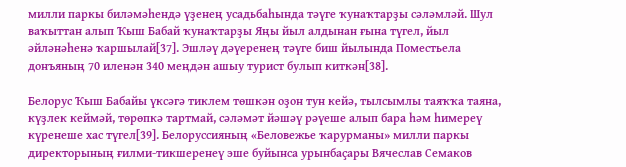милли паркы биләмәһендә үҙенең усадьбаһында тәүге ҡунаҡтарҙы сәләмләй. Шул ваҡыттан алып Ҡыш Бабай ҡунаҡтарҙы Яңы йыл алдынан ғына түгел, йыл әйләнәһенә ҡаршылай[37]. Эшләү дәүеренең тәүге биш йылында Поместьела донъяның 70 иленән 340 меңдән ашыу турист булып киткән[38].

Белорус Ҡыш Бабайы үксәгә тиклем төшкән оҙон тун кейә, тылсымлы таяҡҡа таяна, күҙлек кеймәй, төрөпкә тартмай, сәләмәт йәшәү рәүеше алып бара һәм һимереү күренеше хас түгел[39]. Белоруссияның «Беловежье ҡарурманы» милли паркы директорының ғилми-тикшеренеү эше буйынса урынбаҫары Вячеслав Семаков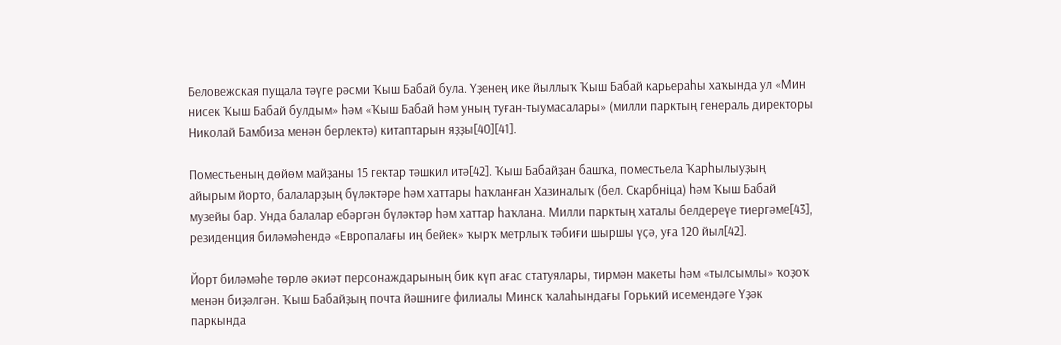Беловежская пущала тәүге рәсми Ҡыш Бабай була. Үҙенең ике йыллыҡ Ҡыш Бабай карьераһы хаҡында ул «Мин нисек Ҡыш Бабай булдым» һәм «Ҡыш Бабай һәм уның туған-тыумасалары» (милли парктың генераль директоры Николай Бамбиза менән берлектә) китаптарын яҙҙы[40][41].

Поместьеның дөйөм майҙаны 15 гектар тәшкил итә[42]. Ҡыш Бабайҙан башҡа, поместьела Ҡарһылыуҙың айырым йорто, балаларҙың бүләктәре һәм хаттары һаҡланған Хазиналыҡ (бел. Скарбніца) һәм Ҡыш Бабай музейы бар. Унда балалар ебәргән бүләктәр һәм хаттар һаҡлана. Милли парктың хаталы белдереүе тиергәме[43], резиденция биләмәһендә «Европалағы иң бейек» ҡырҡ метрлыҡ тәбиғи шыршы үҫә, уға 120 йыл[42].

Йорт биләмәһе төрлө әкиәт персонаждарының бик күп ағас статуялары, тирмән макеты һәм «тылсымлы» ҡоҙоҡ менән биҙәлгән. Ҡыш Бабайҙың почта йәшниге филиалы Минск ҡалаһындағы Горький исемендәге Үҙәк паркында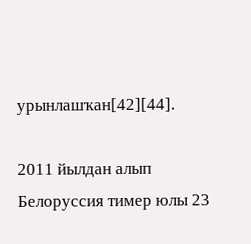урынлашҡан[42][44].

2011 йылдан алып Белоруссия тимер юлы 23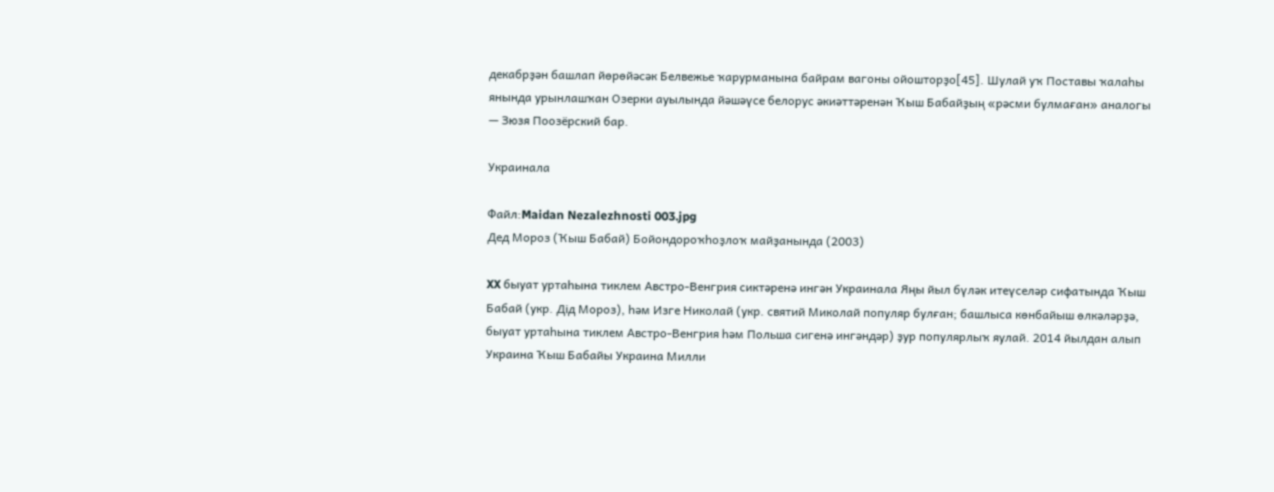декабрҙән башлап йөрөйәсәк Белвежье ҡарурманына байрам вагоны ойошторҙо[45]. Шулай уҡ Поставы ҡалаһы янында урынлашҡан Озерки ауылында йәшәүсе белорус әкиәттәренән Ҡыш Бабайҙың «рәсми булмаған» аналогы — Зюзя Поозёрский бар.

Украинала

Файл:Maidan Nezalezhnosti 003.jpg
Дед Мороз (Ҡыш Бабай) Бойондороҡһоҙлоҡ майҙанында (2003)

XX быуат уртаһына тиклем Австро-Венгрия сиктәренә ингән Украинала Яңы йыл бүләк итеүселәр сифатында Ҡыш Бабай (укр. Дід Мороз), һәм Изге Николай (укр. святий Миколай популяр булған; башлыса көнбайыш өлкәләрҙә, быуат уртаһына тиклем Австро-Венгрия һәм Польша сигенә ингәндәр) ҙур популярлыҡ яулай. 2014 йылдан алып Украина Ҡыш Бабайы Украина Милли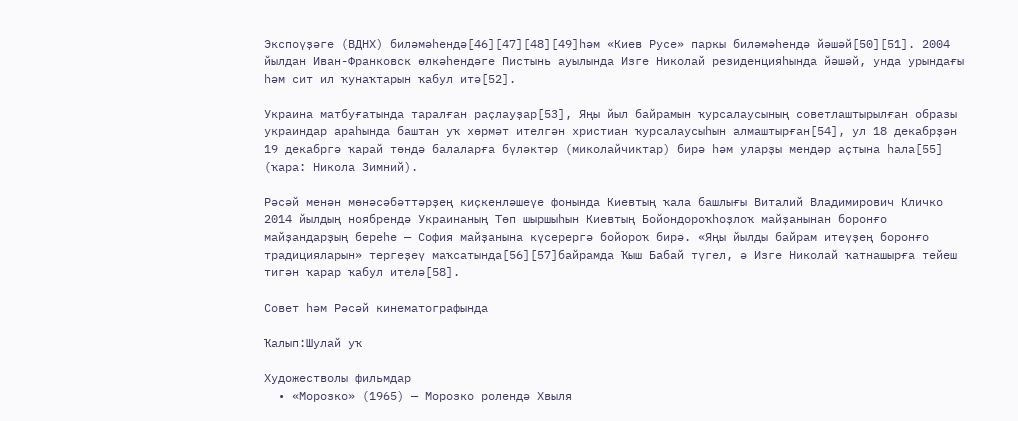Экспоүҙәге (ВДНХ) биләмәһендә[46][47][48][49]һәм «Киев Русе» паркы биләмәһендә йәшәй[50][51]. 2004 йылдан Иван-Франковск өлкәһендәге Пистынь ауылында Изге Николай резиденцияһында йәшәй, унда урындағы һәм сит ил ҡунаҡтарын ҡабул итә[52].

Украина матбуғатында таралған раҫлауҙар[53], Яңы йыл байрамын ҡурсалаусының советлаштырылған образы украиндар араһында баштан уҡ хөрмәт ителгән христиан ҡурсалаусыһын алмаштырған[54], ул 18 декабрҙән 19 декабргә ҡарай төндә балаларға бүләктәр (миколайчиктар) бирә һәм уларҙы мендәр аҫтына һала[55] (ҡара: Никола Зимний).

Рәсәй менән мөнәсәбәттәрҙең киҫкенләшеүе фонында Киевтың ҡала башлығы Виталий Владимирович Кличко 2014 йылдың ноябрендә Украинаның Төп шыршыһын Киевтың Бойондороҡһоҙлоҡ майҙанынан боронғо майҙандарҙың береһе — София майҙанына күсерергә бойороҡ бирә. «Яңы йылды байрам итеүҙең боронғо традицияларын» тергеҙеү маҡсатында[56][57]байрамда Ҡыш Бабай түгел, ә Изге Николай ҡатнашырға тейеш тигән ҡарар ҡабул ителә[58].

Совет һәм Рәсәй кинематографында

Ҡалып:Шулай уҡ

Художестволы фильмдар
  • «Морозко» (1965) — Морозко ролендә Хвыля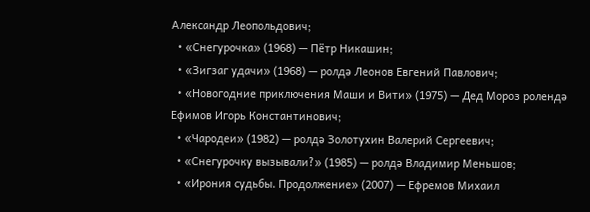Александр Леопольдович;
  • «Снегурочка» (1968) — Пётр Никашин;
  • «Зигзаг удачи» (1968) — ролдә Леонов Евгений Павлович;
  • «Новогодние приключения Маши и Вити» (1975) — Дед Мороз ролендә Ефимов Игорь Константинович;
  • «Чародеи» (1982) — ролдә Золотухин Валерий Сергеевич;
  • «Снегурочку вызывали?» (1985) — ролдә Владимир Меньшов;
  • «Ирония судьбы. Продолжение» (2007) — Ефремов Михаил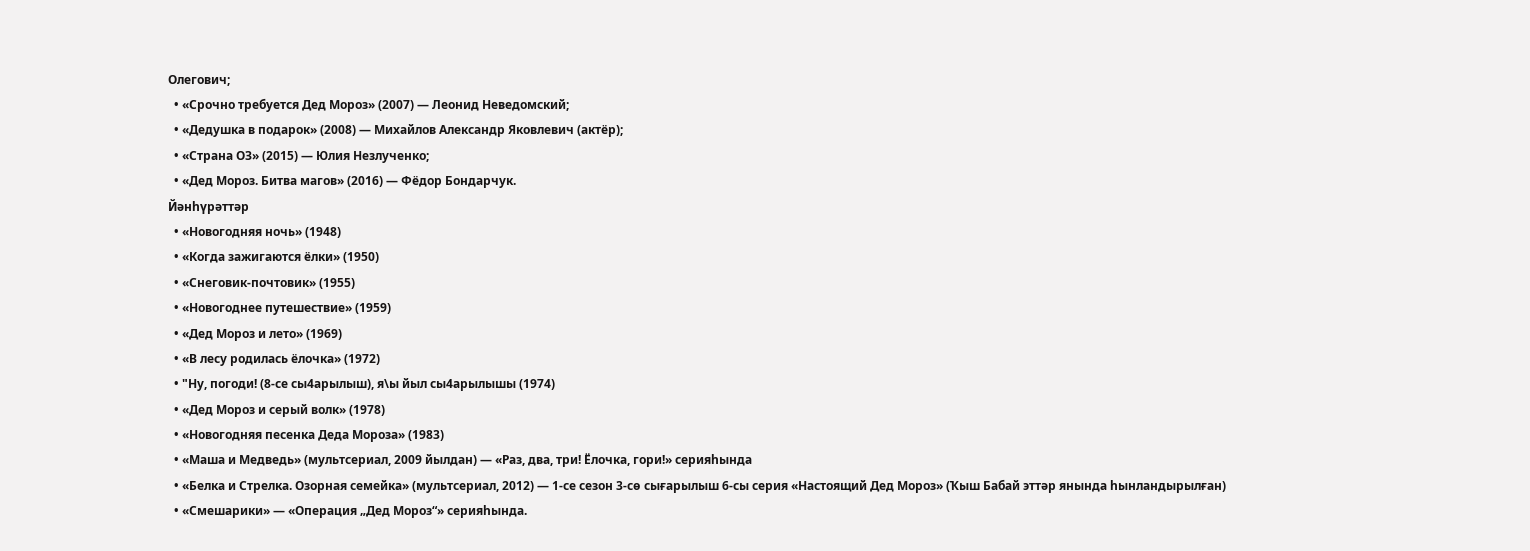Олегович;
  • «Срочно требуется Дед Мороз» (2007) — Леонид Неведомский;
  • «Дедушка в подарок» (2008) — Михайлов Александр Яковлевич (актёр);
  • «Страна ОЗ» (2015) — Юлия Незлученко;
  • «Дед Мороз. Битва магов» (2016) — Фёдор Бондарчук.
Йәнһүрәттәр
  • «Новогодняя ночь» (1948)
  • «Когда зажигаются ёлки» (1950)
  • «Снеговик-почтовик» (1955)
  • «Новогоднее путешествие» (1959)
  • «Дед Мороз и лето» (1969)
  • «В лесу родилась ёлочка» (1972)
  • "Ну, погоди! (8-се сы4арылыш), я\ы йыл сы4арылышы (1974)
  • «Дед Мороз и серый волк» (1978)
  • «Новогодняя песенка Деда Мороза» (1983)
  • «Маша и Медведь» (мультсериал, 2009 йылдан) — «Раз, два, три! Ёлочка, гори!» серияһында
  • «Белка и Стрелка. Озорная семейка» (мультсериал, 2012) — 1-се сезон 3-сө сығарылыш 6-сы серия «Настоящий Дед Мороз» (Ҡыш Бабай эттәр янында һынландырылған)
  • «Смешарики» — «Операция „Дед Мороз“» серияһында.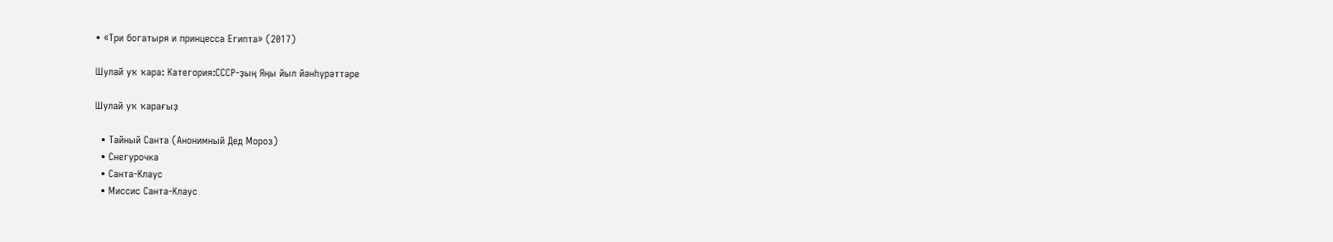• «Три богатыря и принцесса Египта» (2017)

Шулай уҡ ҡара: Категория:СССР-ҙың Яңы йыл йәнһүрәттәре

Шулай уҡ ҡарағыҙ

  • Тайный Санта (Анонимный Дед Мороз)
  • Снегурочка
  • Санта-Клаус
  • Миссис Санта-Клаус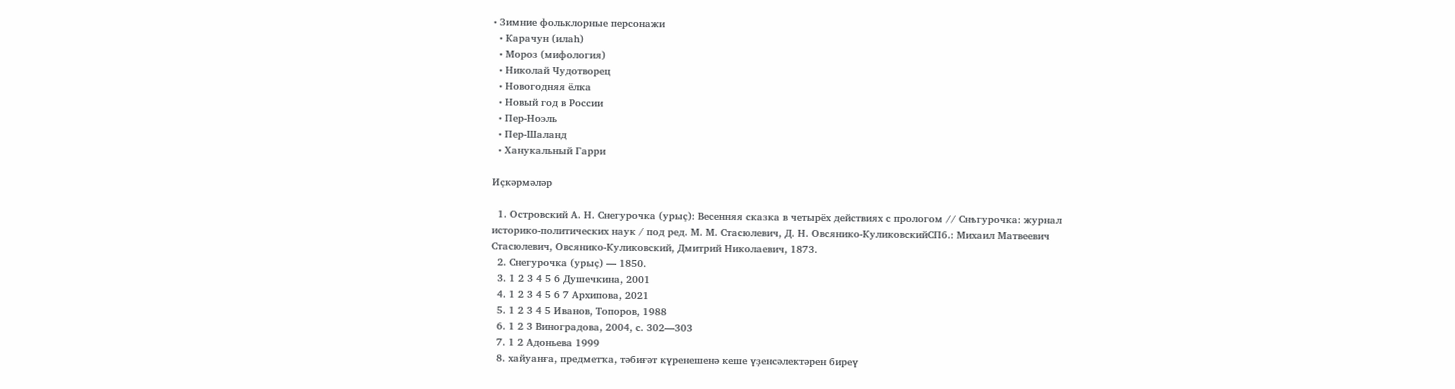• Зимние фольклорные персонажи
  • Карачун (илаһ)
  • Мороз (мифология)
  • Николай Чудотворец
  • Новогодняя ёлка
  • Новый год в России
  • Пер-Ноэль
  • Пер-Шаланд
  • Ханукальный Гарри

Иҫкәрмәләр

  1. Островский А. Н. Снегурочка (урыҫ): Весенняя сказка в четырёх действиях с прологом // Снѣгурочка: журнал историко-политических наук / под ред. М. М. Стасюлевич, Д. Н. Овсянико-КуликовскийСПб.: Михаил Матвеевич Стасюлевич, Овсянико-Куликовский, Дмитрий Николаевич, 1873.
  2. Снегурочка (урыҫ) — 1850.
  3. 1 2 3 4 5 6 Душечкина, 2001
  4. 1 2 3 4 5 6 7 Архипова, 2021
  5. 1 2 3 4 5 Иванов, Топоров, 1988
  6. 1 2 3 Виноградова, 2004, с. 302—303
  7. 1 2 Адоньева 1999
  8. хайуанға, предметҡа, тәбиғәт күренешенә кеше үҙенсәлектәрен биреү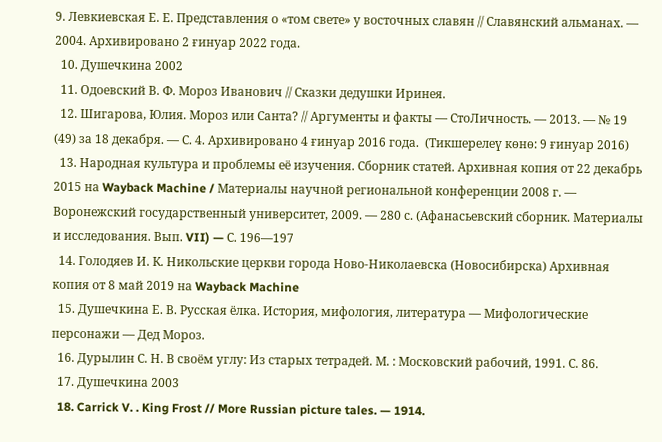9. Левкиевская Е. Е. Представления о «том свете» у восточных славян // Славянский альманах. — 2004. Архивировано 2 ғинуар 2022 года.
  10. Душечкина 2002
  11. Одоевский В. Ф. Мороз Иванович // Сказки дедушки Иринея.
  12. Шигарова, Юлия. Мороз или Санта? // Аргументы и факты — СтоЛичность. — 2013. — № 19 (49) за 18 декабря. — С. 4. Архивировано 4 ғинуар 2016 года.  (Тикшерелеү көнө: 9 ғинуар 2016)
  13. Народная культура и проблемы её изучения. Сборник статей. Архивная копия от 22 декабрь 2015 на Wayback Machine / Материалы научной региональной конференции 2008 г. — Воронежский государственный университет, 2009. — 280 с. (Афанасьевский сборник. Материалы и исследования. Вып. VII) — С. 196—197
  14. Голодяев И. К. Никольские церкви города Ново-Николаевска (Новосибирска) Архивная копия от 8 май 2019 на Wayback Machine
  15. Душечкина Е. В. Русская ёлка. История, мифология, литература — Мифологические персонажи — Дед Мороз.
  16. Дурылин С. Н. В своём углу: Из старых тетрадей. М. : Московский рабочий, 1991. С. 86.
  17. Душечкина 2003
  18. Carrick V. . King Frost // More Russian picture tales. — 1914.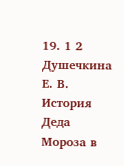19. 1 2 Душечкина Е. В. История Деда Мороза в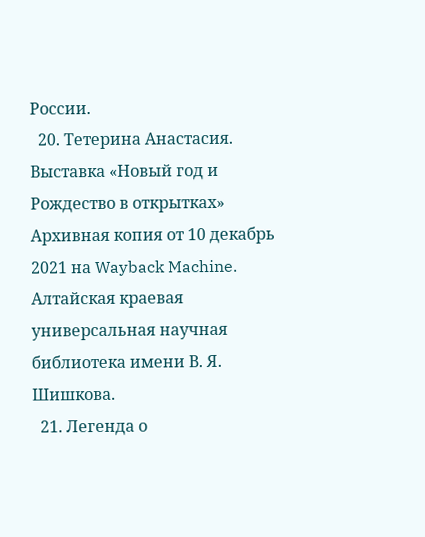России.
  20. Тетерина Анастасия. Выставка «Новый год и Рождество в открытках» Архивная копия от 10 декабрь 2021 на Wayback Machine. Алтайская краевая универсальная научная библиотека имени В. Я. Шишкова.
  21. Легенда о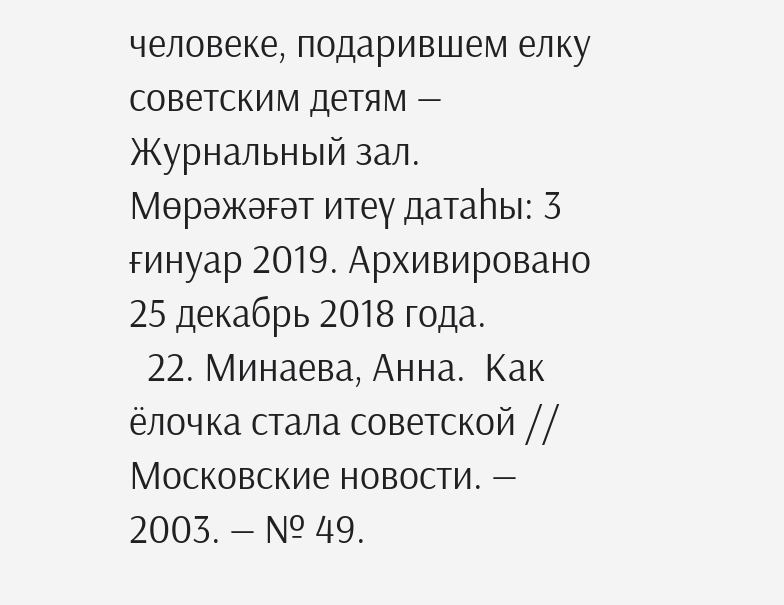человеке, подарившем елку советским детям — Журнальный зал. Мөрәжәғәт итеү датаһы: 3 ғинуар 2019. Архивировано 25 декабрь 2018 года.
  22. Минаева, Анна.  Как ёлочка стала советской // Московские новости. — 2003. — № 49.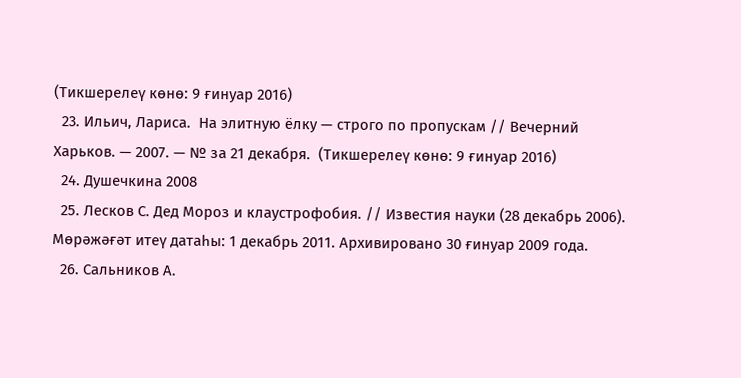(Тикшерелеү көнө: 9 ғинуар 2016)
  23. Ильич, Лариса.  На элитную ёлку — строго по пропускам // Вечерний Харьков. — 2007. — № за 21 декабря.  (Тикшерелеү көнө: 9 ғинуар 2016)
  24. Душечкина 2008
  25. Лесков С. Дед Мороз и клаустрофобия. // Известия науки (28 декабрь 2006). Мөрәжәғәт итеү датаһы: 1 декабрь 2011. Архивировано 30 ғинуар 2009 года.
  26. Сальников А.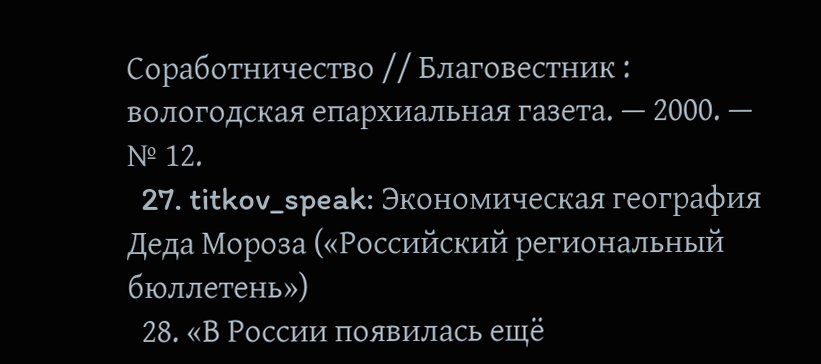Соработничество // Благовестник : вологодская епархиальная газета. — 2000. — № 12.
  27. titkov_speak: Экономическая география Деда Мороза («Российский региональный бюллетень»)
  28. «В России появилась ещё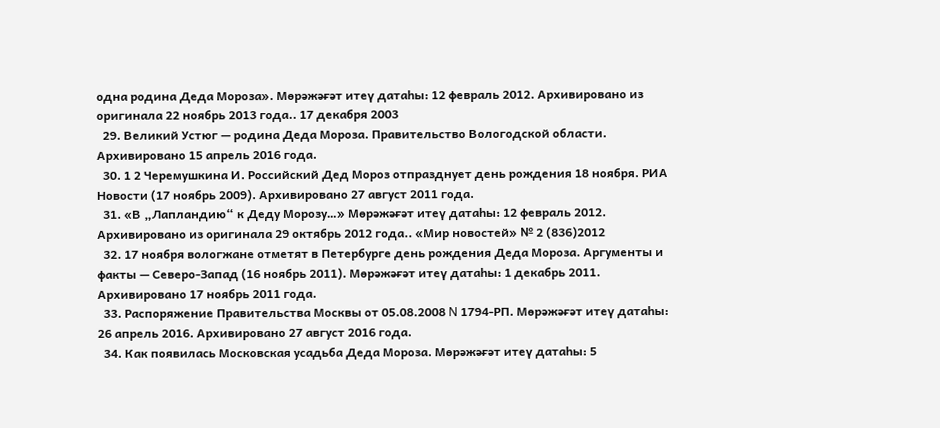одна родина Деда Мороза». Мөрәжәғәт итеү датаһы: 12 февраль 2012. Архивировано из оригинала 22 ноябрь 2013 года.. 17 декабря 2003
  29. Великий Устюг — родина Деда Мороза. Правительство Вологодской области. Архивировано 15 апрель 2016 года.
  30. 1 2 Черемушкина И. Российский Дед Мороз отпразднует день рождения 18 ноября. РИА Новости (17 ноябрь 2009). Архивировано 27 август 2011 года.
  31. «В „Лапландию“ к Деду Морозу…» Мөрәжәғәт итеү датаһы: 12 февраль 2012. Архивировано из оригинала 29 октябрь 2012 года.. «Мир новостей» № 2 (836)2012
  32. 17 ноября вологжане отметят в Петербурге день рождения Деда Мороза. Аргументы и факты — Северо-Запад (16 ноябрь 2011). Мөрәжәғәт итеү датаһы: 1 декабрь 2011. Архивировано 17 ноябрь 2011 года.
  33. Распоряжение Правительства Москвы от 05.08.2008 N 1794-РП. Мөрәжәғәт итеү датаһы: 26 апрель 2016. Архивировано 27 август 2016 года.
  34. Как появилась Московская усадьба Деда Мороза. Мөрәжәғәт итеү датаһы: 5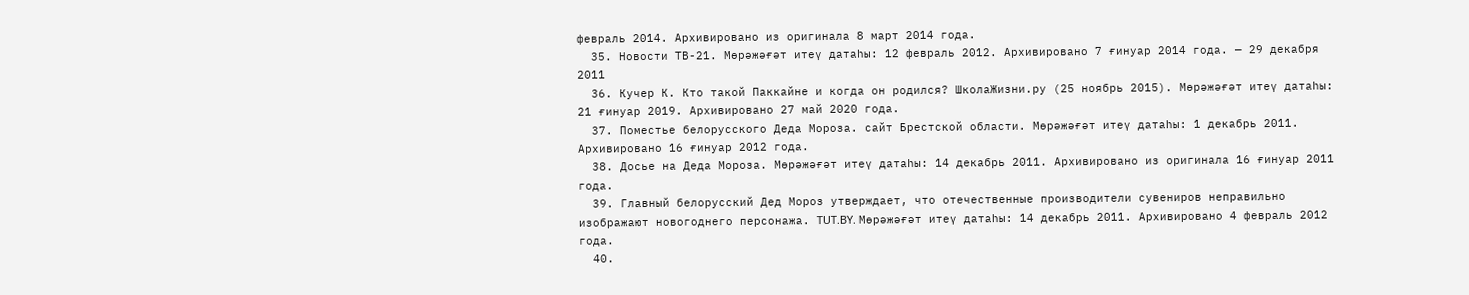февраль 2014. Архивировано из оригинала 8 март 2014 года.
  35. Новости ТВ-21. Мөрәжәғәт итеү датаһы: 12 февраль 2012. Архивировано 7 ғинуар 2014 года. — 29 декабря 2011
  36. Кучер К. Кто такой Паккайне и когда он родился? ШколаЖизни.ру (25 ноябрь 2015). Мөрәжәғәт итеү датаһы: 21 ғинуар 2019. Архивировано 27 май 2020 года.
  37. Поместье белорусского Деда Мороза. сайт Брестской области. Мөрәжәғәт итеү датаһы: 1 декабрь 2011. Архивировано 16 ғинуар 2012 года.
  38. Досье на Деда Мороза. Мөрәжәғәт итеү датаһы: 14 декабрь 2011. Архивировано из оригинала 16 ғинуар 2011 года.
  39. Главный белорусский Дед Мороз утверждает, что отечественные производители сувениров неправильно изображают новогоднего персонажа. TUT.BY. Мөрәжәғәт итеү датаһы: 14 декабрь 2011. Архивировано 4 февраль 2012 года.
  40.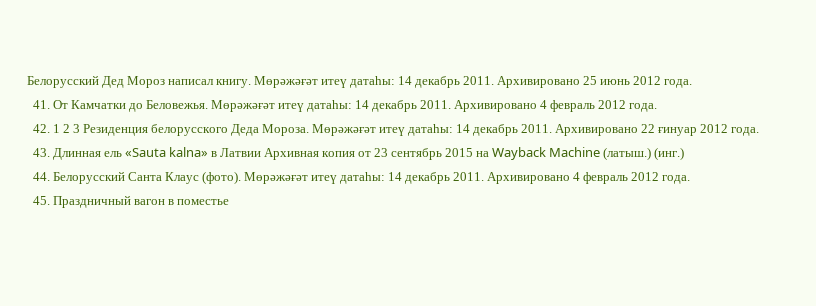Белорусский Дед Мороз написал книгу. Мөрәжәғәт итеү датаһы: 14 декабрь 2011. Архивировано 25 июнь 2012 года.
  41. От Камчатки до Беловежья. Мөрәжәғәт итеү датаһы: 14 декабрь 2011. Архивировано 4 февраль 2012 года.
  42. 1 2 3 Резиденция белорусского Деда Мороза. Мөрәжәғәт итеү датаһы: 14 декабрь 2011. Архивировано 22 ғинуар 2012 года.
  43. Длинная ель «Sauta kalna» в Латвии Архивная копия от 23 сентябрь 2015 на Wayback Machine (латыш.) (инг.)
  44. Белорусский Санта Клаус (фото). Мөрәжәғәт итеү датаһы: 14 декабрь 2011. Архивировано 4 февраль 2012 года.
  45. Праздничный вагон в поместье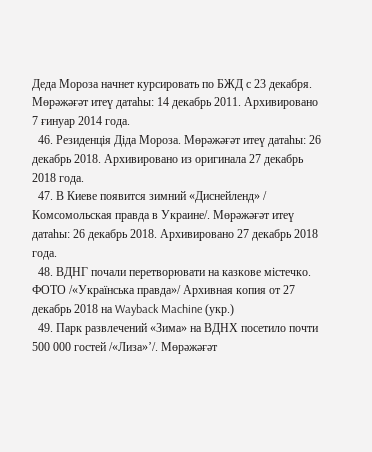Деда Мороза начнет курсировать по БЖД с 23 декабря. Мөрәжәғәт итеү датаһы: 14 декабрь 2011. Архивировано 7 ғинуар 2014 года.
  46. Резиденція Діда Мороза. Мөрәжәғәт итеү датаһы: 26 декабрь 2018. Архивировано из оригинала 27 декабрь 2018 года.
  47. В Киеве появится зимний «Диснейленд» / Комсомольская правда в Украине/. Мөрәжәғәт итеү датаһы: 26 декабрь 2018. Архивировано 27 декабрь 2018 года.
  48. ВДНГ почали перетворювати на казкове містечко. ФОТО /«Українська правда»/ Архивная копия от 27 декабрь 2018 на Wayback Machine (укр.)
  49. Парк развлечений «Зима» на ВДНХ посетило почти 500 000 гостей /«Лиза»’/. Мөрәжәғәт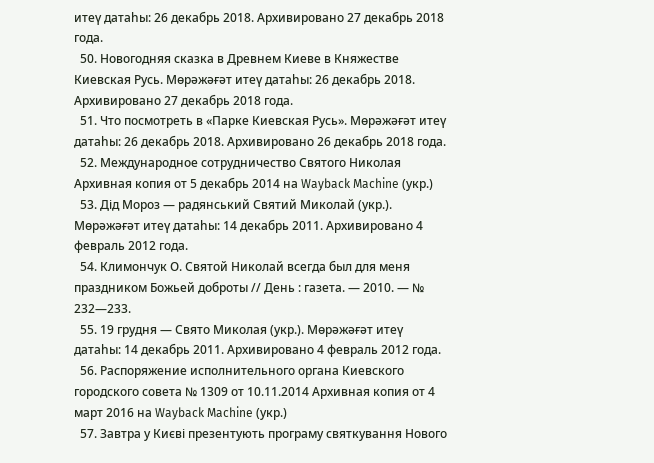итеү датаһы: 26 декабрь 2018. Архивировано 27 декабрь 2018 года.
  50. Новогодняя сказка в Древнем Киеве в Княжестве Киевская Русь. Мөрәжәғәт итеү датаһы: 26 декабрь 2018. Архивировано 27 декабрь 2018 года.
  51. Что посмотреть в «Парке Киевская Русь». Мөрәжәғәт итеү датаһы: 26 декабрь 2018. Архивировано 26 декабрь 2018 года.
  52. Международное сотрудничество Святого Николая Архивная копия от 5 декабрь 2014 на Wayback Machine (укр.)
  53. Дід Мороз — радянський Святий Миколай (укр.). Мөрәжәғәт итеү датаһы: 14 декабрь 2011. Архивировано 4 февраль 2012 года.
  54. Климончук О. Святой Николай всегда был для меня праздником Божьей доброты // День : газета. — 2010. — № 232—233.
  55. 19 грудня — Свято Миколая (укр.). Мөрәжәғәт итеү датаһы: 14 декабрь 2011. Архивировано 4 февраль 2012 года.
  56. Распоряжение исполнительного органа Киевского городского совета № 1309 от 10.11.2014 Архивная копия от 4 март 2016 на Wayback Machine (укр.)
  57. Завтра у Києві презентують програму святкування Нового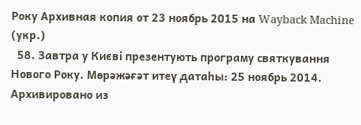Року Архивная копия от 23 ноябрь 2015 на Wayback Machine (укр.)
  58. Завтра у Києві презентують програму святкування Нового Року. Мөрәжәғәт итеү датаһы: 25 ноябрь 2014. Архивировано из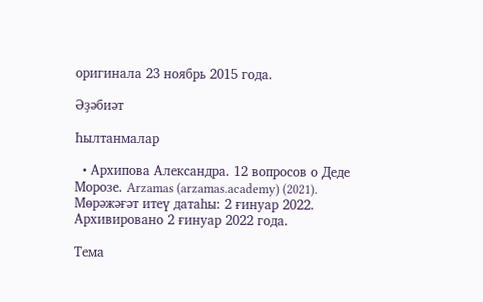оригинала 23 ноябрь 2015 года.

Әҙәбиәт

Һылтанмалар

  • Архипова Александра. 12 вопросов о Деде Морозе. Arzamas (arzamas.academy) (2021). Мөрәжәғәт итеү датаһы: 2 ғинуар 2022. Архивировано 2 ғинуар 2022 года.

Тема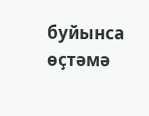буйынса өҫтәмә